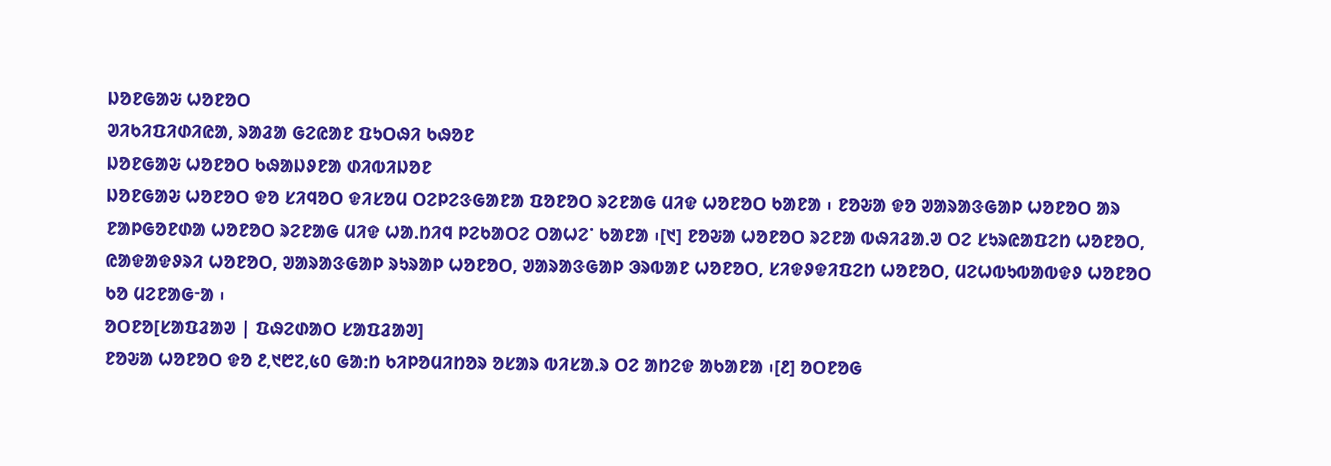ᱡᱚᱱᱜᱟᱶ ᱦᱚᱱᱚᱛ
ᱣᱤᱠᱤᱯᱤᱰᱤᱭᱟ, ᱨᱟᱲᱟ ᱜᱮᱭᱟᱱ ᱯᱩᱛᱷᱤ ᱠᱷᱚᱱ
ᱡᱚᱱᱜᱟᱶ ᱦᱚᱱᱚᱛ ᱠᱷᱟᱡᱽᱱᱟ ᱰᱤᱵᱤᱡᱚᱱ
ᱡᱚᱱᱜᱟᱶ ᱦᱚᱱᱚᱛ ᱫᱚ ᱥᱤᱧᱚᱛ ᱫᱤᱥᱚᱢ ᱛᱮᱞᱮᱝᱜᱟᱱᱟ ᱯᱚᱱᱚᱛ ᱨᱮᱱᱟᱜ ᱢᱤᱫ ᱦᱚᱱᱚᱛ ᱠᱟᱱᱟ ᱾ ᱱᱚᱶᱟ ᱫᱚ ᱣᱟᱨᱟᱝᱜᱟᱞ ᱦᱚᱱᱚᱛ ᱟᱨ ᱱᱟᱞᱜᱚᱱᱰᱟ ᱦᱚᱱᱚᱛ ᱨᱮᱱᱟᱜ ᱢᱤᱫ ᱦᱟᱹᱴᱤᱧ ᱞᱮᱠᱟᱛᱮ ᱛᱟᱦᱮᱸ ᱠᱟᱱᱟ ᱾[᱑] ᱱᱚᱶᱟ ᱦᱚᱱᱚᱛ ᱨᱮᱱᱟ ᱵᱷᱤᱲᱟᱹᱣ ᱛᱮ ᱥᱩᱨᱭᱟᱯᱮᱴ ᱦᱚᱱᱚᱛ, ᱭᱟᱫᱟᱫᱽᱨᱤ ᱦᱚᱱᱚᱛ, ᱣᱟᱨᱟᱝᱜᱟᱞ ᱨᱩᱨᱟᱞ ᱦᱚᱱᱚᱛ, ᱣᱟᱨᱟᱝᱜᱟᱞ ᱳᱨᱵᱟᱱ ᱦᱚᱱᱚᱛ, ᱥᱤᱫᱽᱫᱤᱯᱮᱴ ᱦᱚᱱᱚᱛ, ᱢᱮᱦᱵᱩᱵᱟᱵᱫᱽ ᱦᱚᱱᱚᱛ ᱠᱚ ᱢᱮᱱᱟᱜᱼᱟ ᱾
ᱚᱛᱱᱚ[ᱥᱟᱯᱲᱟᱣ | ᱯᱷᱮᱰᱟᱛ ᱥᱟᱯᱲᱟᱣ]
ᱱᱚᱶᱟ ᱦᱚᱱᱚᱛ ᱫᱚ ᱒,᱑᱘᱗,᱕᱐ ᱜᱟᱺᱴ ᱠᱤᱞᱚᱢᱤᱴᱚᱨ ᱚᱥᱟᱨ ᱵᱤᱥᱟᱹᱨ ᱛᱮ ᱟᱴᱮᱫ ᱟᱠᱟᱱᱟ ᱾[᱒] ᱚᱛᱱᱚᱜ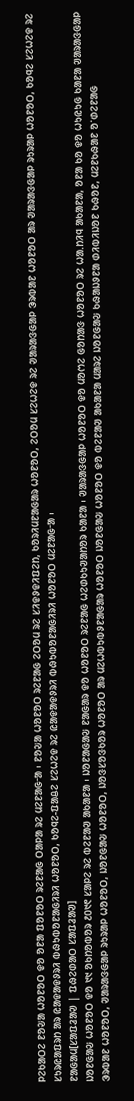ᱞᱮᱠᱟᱛᱮ ᱱᱚᱶᱟ ᱦᱚᱱᱚᱛ ᱫᱚ ᱚᱱᱟ ᱯᱚᱱᱚᱛ ᱨᱮᱱᱟᱜ ᱛᱟᱞᱟ ᱨᱮ ᱢᱮᱱᱟᱜᱼᱟ ᱾ ᱱᱚᱶᱟ ᱦᱚᱱᱚᱛ ᱨᱮᱱᱟᱜ ᱮᱛᱚᱢ ᱨᱮ ᱥᱤᱫᱽᱫᱤᱯᱮᱴ, ᱠᱚᱨᱤᱢᱱᱟᱜᱟᱨ ᱦᱚᱱᱚᱛ, ᱮᱛᱚᱢ ᱥᱮᱦᱮᱫ ᱨᱮ ᱣᱟᱨᱟᱝᱜᱟᱞ ᱳᱨᱵᱟᱱ ᱦᱚᱱᱚᱛ ᱟᱨ ᱣᱟᱨᱟᱝᱜᱟᱞ ᱨᱩᱨᱟᱞ ᱦᱚᱱᱚᱛ, ᱠᱚᱧᱮ ᱥᱮᱦᱮᱫ ᱨᱮ ᱥᱩᱨᱭᱟᱯᱨᱴ ᱟᱨ ᱭᱟᱫᱟᱫᱽᱨᱤ ᱵᱷᱩᱵᱚᱱᱟᱜᱤᱨᱤ ᱦᱚᱱᱚᱛ, ᱠᱚᱧᱮ-ᱯᱟᱪᱮ ᱥᱮᱦᱮᱫ ᱨᱮ ᱭᱟᱫᱟᱫᱽᱨᱤ ᱵᱷᱩᱵᱚᱱᱟᱜᱤᱨᱤ ᱦᱚᱱᱚᱛ ᱢᱮᱱᱟᱜᱼᱟ ᱾
ᱱᱟᱜᱟᱢ[ᱥᱟᱯᱲᱟᱣ | ᱯᱷᱮᱰᱟᱛ ᱥᱟᱯᱲᱟᱣ]
ᱡᱚᱱᱜᱟᱶ ᱦᱚᱱᱚᱛ ᱫᱚ ᱑᱑ ᱚᱠᱴᱚᱵᱚᱨ ᱒᱐᱑᱖ ᱥᱟᱞᱮ ᱨᱮ ᱵᱮᱱᱟᱣ ᱟᱠᱟᱱᱟ ᱾ ᱡᱚᱱᱟᱜᱟᱶ ᱱᱟᱜᱟᱨ ᱫᱚ ᱦᱚᱱᱚᱛ ᱨᱮᱱᱟᱜ ᱦᱮᱰᱠᱩᱣᱟᱴᱚᱨ ᱠᱟᱱᱟ ᱾ ᱣᱟᱨᱟᱝᱜᱟᱞ ᱦᱚᱱᱚᱛ ᱫᱚ ᱢᱚᱬᱮ ᱜᱚᱴᱟᱝ ᱦᱚᱱᱚᱛ ᱨᱮ ᱦᱟᱹᱴᱤᱧ ᱟᱠᱟᱱᱟ, ᱚᱱᱟ ᱠᱚ ᱫᱚ ᱦᱩᱭᱩᱜ ᱠᱟᱱᱟ ᱣᱟᱨᱟᱝᱜᱟᱞ ᱳᱨᱵᱟᱱ ᱦᱚᱱᱚᱛ, ᱣᱟᱨᱟᱝᱜᱟᱞ ᱨᱩᱨᱟᱞ ᱦᱚᱱᱚᱛ, ᱡᱚᱱᱜᱟᱶ ᱦᱚᱱᱚᱛ, ᱡᱚᱝᱥᱚᱝᱠᱚᱨ ᱦᱚᱱᱚᱛ ᱟᱨ ᱢᱮᱦᱵᱩᱵᱽᱱᱟᱜᱟᱨ ᱦᱚᱱᱚᱛ ᱡᱚᱱᱜᱟᱶ ᱦᱚᱱᱚᱛ ᱫᱚ ᱵᱮᱱᱟᱣ ᱟᱠᱟᱱᱟ ᱢᱟᱨᱮ ᱡᱚᱱᱜᱟᱶ ᱠᱷᱟᱡᱽᱱᱟ ᱰᱤᱵᱤᱡᱚᱱ ᱠᱷᱚᱱ, ᱢᱮᱱᱠᱷᱟᱱ ᱚᱸᱰᱮᱱᱟᱜ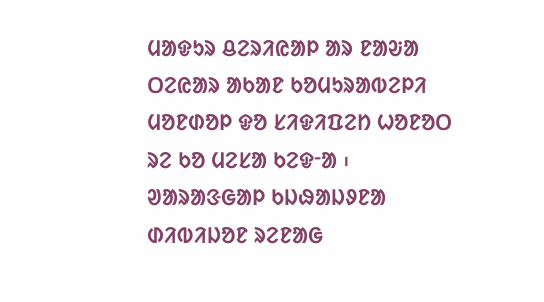ᱢᱟᱫᱩᱨ ᱪᱮᱨᱤᱭᱟᱞ ᱟᱨ ᱱᱟᱶᱟ ᱛᱮᱭᱟᱨ ᱟᱠᱟᱱ ᱠᱚᱢᱩᱨᱟᱵᱮᱞᱤ ᱢᱚᱱᱰᱚᱞ ᱫᱚ ᱥᱤᱫᱤᱯᱮᱴ ᱦᱚᱱᱚᱛ ᱨᱮ ᱠᱚ ᱢᱮᱥᱟ ᱠᱮᱫᱼᱟ ᱾ ᱣᱟᱨᱟᱝᱜᱟᱞ ᱠᱡᱷᱟᱡᱽᱱᱟ ᱰᱤᱵᱤᱡᱚᱱ ᱨᱮᱱᱟᱜ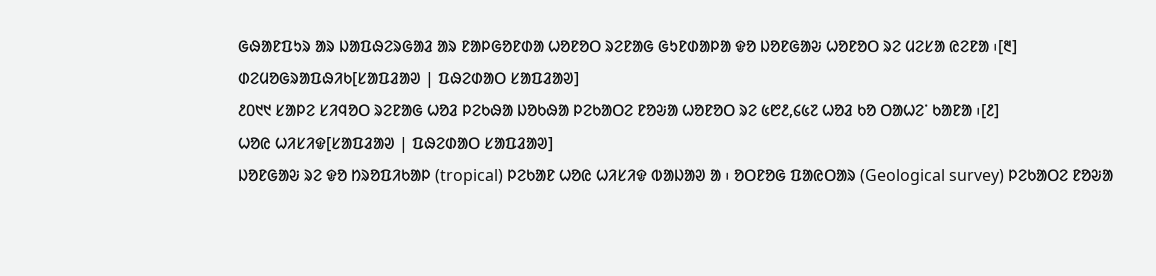ᱜᱷᱟᱱᱯᱩᱨ ᱟᱨ ᱡᱟᱯᱷᱮᱨᱜᱟᱲ ᱟᱨ ᱱᱟᱞᱜᱚᱱᱰᱟ ᱦᱚᱱᱚᱛ ᱨᱮᱱᱟᱜ ᱜᱩᱱᱰᱟᱞᱟ ᱫᱚ ᱡᱚᱱᱜᱟᱶ ᱦᱚᱱᱚᱛ ᱨᱮ ᱢᱮᱥᱟ ᱭᱮᱱᱟ ᱾[᱓]
ᱰᱮᱢᱚᱜᱨᱟᱯᱷᱤᱠ[ᱥᱟᱯᱲᱟᱣ | ᱯᱷᱮᱰᱟᱛ ᱥᱟᱯᱲᱟᱣ]
᱒᱐᱑᱑ ᱥᱟᱞᱮ ᱥᱤᱧᱚᱛ ᱨᱮᱱᱟᱜ ᱦᱚᱲ ᱞᱮᱠᱷᱟ ᱡᱚᱠᱷᱟ ᱞᱮᱠᱟᱛᱮ ᱱᱚᱶᱟ ᱦᱚᱱᱚᱛ ᱨᱮ ᱕᱘᱒,᱔᱕᱗ ᱦᱚᱲ ᱠᱚ ᱛᱟᱦᱮᱸ ᱠᱟᱱᱟ ᱾[᱒]
ᱦᱚᱭ ᱦᱤᱥᱤᱫ[ᱥᱟᱯᱲᱟᱣ | ᱯᱷᱮᱰᱟᱛ ᱥᱟᱯᱲᱟᱣ]
ᱡᱚᱱᱜᱟᱶ ᱨᱮ ᱫᱚ ᱴᱨᱚᱯᱤᱠᱟᱞ (tropical) ᱞᱮᱠᱟᱱ ᱦᱚᱭ ᱦᱤᱥᱤᱫ ᱵᱟᱡᱟᱣ ᱟ ᱾ ᱚᱛᱱᱚᱜ ᱯᱟᱭᱛᱟᱨ (Geological survey) ᱞᱮᱠᱟᱛᱮ ᱱᱚᱶᱟ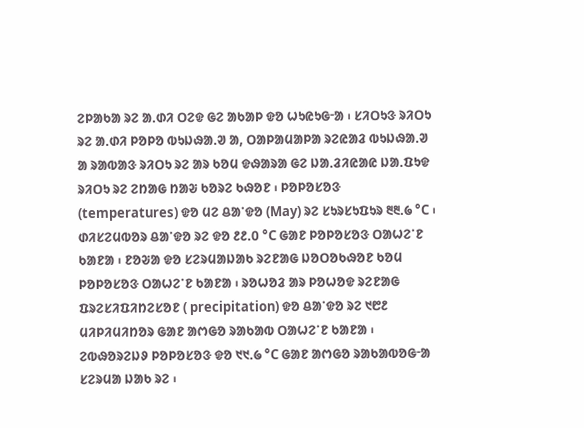ᱮᱞᱟᱠᱟ ᱨᱮ ᱟᱹᱰᱤ ᱛᱮᱫ ᱜᱮ ᱟᱠᱟᱞ ᱫᱚ ᱦᱩᱭᱩᱜᱼᱟ ᱾ ᱥᱤᱛᱩᱝ ᱨᱤᱛᱩ ᱨᱮ ᱟᱹᱰᱤ ᱞᱚᱞᱚ ᱵᱩᱡᱷᱟᱹᱣ ᱟ, ᱛᱟᱞᱟᱢᱟᱞᱟ ᱨᱮᱭᱟᱲ ᱵᱩᱡᱷᱟᱹᱣ ᱟ ᱨᱟᱵᱟᱝ ᱨᱤᱛᱩ ᱨᱮ ᱟᱨ ᱠᱚᱢ ᱫᱷᱟᱨᱟ ᱜᱮ ᱡᱟᱹᱲᱤᱭᱟᱭ ᱡᱟᱹᱯᱩᱫ ᱨᱤᱛᱩ ᱨᱮ ᱮᱴᱟᱜ ᱴᱟᱶ ᱠᱚᱨᱮ ᱠᱷᱚᱱ ᱾ ᱞᱚᱞᱚᱥᱚᱝ (temperatures) ᱫᱚ ᱢᱮ ᱪᱟᱸᱫᱚ (May) ᱨᱮ ᱥᱩᱨᱥᱩᱯᱩᱨ ᱓᱓ᱹ᱙ °C ᱾ ᱰᱤᱥᱮᱢᱵᱚᱨ ᱪᱟᱸᱫᱚ ᱨᱮ ᱫᱚ ᱒᱒ᱹ᱐ °C ᱜᱟᱱ ᱞᱚᱞᱚᱥᱚᱝ ᱛᱟᱦᱮᱸᱱ ᱠᱟᱱᱟ ᱾ ᱱᱚᱶᱟ ᱫᱚ ᱥᱮᱨᱢᱟᱡᱟᱠ ᱨᱮᱱᱟᱜ ᱡᱚᱛᱚᱠᱷᱚᱱ ᱠᱚᱢ ᱞᱚᱞᱚᱥᱚᱝ ᱛᱟᱦᱮᱸᱱ ᱠᱟᱱᱟ ᱾ ᱨᱚᱦᱚᱲ ᱟᱨ ᱞᱚᱦᱚᱫ ᱨᱮᱱᱟᱜ ᱯᱨᱮᱥᱤᱯᱤᱴᱮᱥᱚᱱ ( precipitation) ᱫᱚ ᱪᱟᱸᱫᱚ ᱨᱮ ᱑᱘᱒ ᱢᱤᱞᱤᱢᱤᱴᱚᱨ ᱜᱟᱱ ᱟᱬᱜᱚ ᱨᱟᱠᱟᱵ ᱛᱟᱦᱮᱸᱱ ᱠᱟᱱᱟ ᱾ ᱮᱵᱷᱚᱨᱮᱡᱽ ᱞᱚᱞᱚᱥᱚᱝ ᱫᱚ ᱑᱑ᱹ᱙ °C ᱜᱟᱱ ᱟᱬᱜᱚ ᱨᱟᱠᱟᱵᱚᱜᱼᱟ ᱥᱮᱨᱢᱟ ᱡᱟᱠ ᱨᱮ ᱾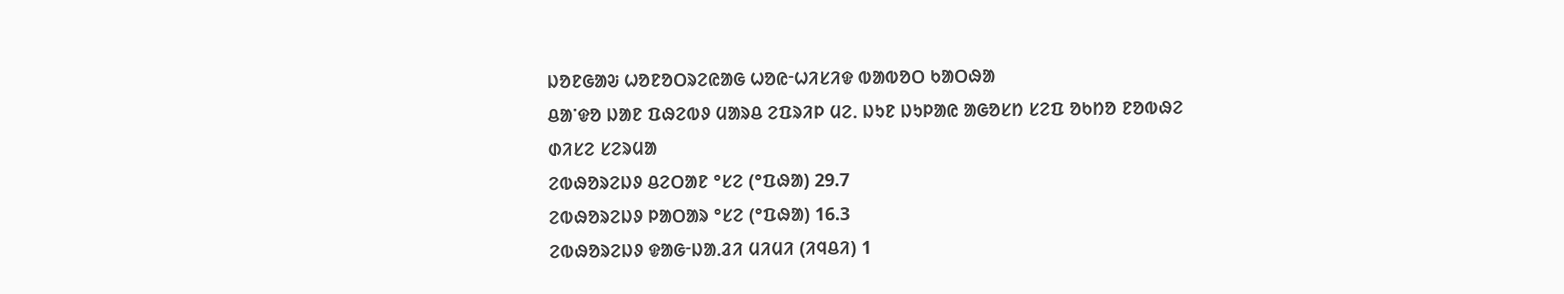ᱡᱚᱱᱜᱟᱶ ᱦᱚᱱᱚᱛᱨᱮᱭᱟᱜ ᱦᱚᱭᱼᱦᱤᱥᱤᱫ ᱵᱟᱵᱚᱛ ᱠᱟᱛᱷᱟ
ᱪᱟᱸᱫᱚ ᱡᱟᱱ ᱯᱷᱮᱵᱽ ᱢᱟᱨᱪ ᱮᱯᱨᱤᱞ ᱢᱮᱹ ᱡᱩᱱ ᱡᱩᱞᱟᱭ ᱟᱜᱚᱥᱴ ᱥᱮᱯ ᱚᱠᱴᱚ ᱱᱚᱵᱷᱮ ᱰᱤᱥᱮ ᱥᱮᱨᱢᱟ
ᱮᱵᱷᱚᱨᱮᱡᱽ ᱪᱮᱛᱟᱱ °ᱥᱮ (°ᱯᱷᱟ) 29.7
ᱮᱵᱷᱚᱨᱮᱡᱽ ᱞᱟᱛᱟᱨ °ᱥᱮ (°ᱯᱷᱟ) 16.3
ᱮᱵᱷᱚᱨᱮᱡᱽ ᱫᱟᱜᱼᱡᱟᱹᱲᱤ ᱢᱤᱢᱤ (ᱤᱧᱪᱤ) 1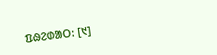ᱯᱷᱮᱰᱟᱛ: [᱑]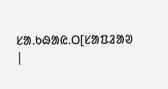ᱥᱟᱹᱠᱷᱟᱭᱹᱛ[ᱥᱟᱯᱲᱟᱣ |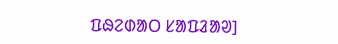ᱯᱷᱮᱰᱟᱛ ᱥᱟᱯᱲᱟᱣ]